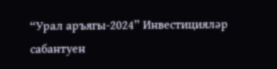“Урал аръягы-2024” Инвестицияләр сабантуен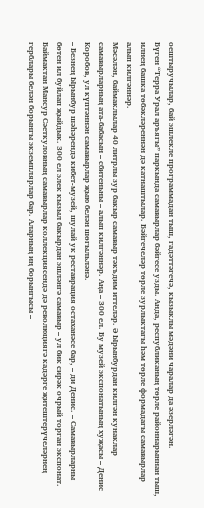оештыручылар, бай эшлекле программадан тыш, гадәттәгечә, кызыклы мәдәни чаралар да әзерләгән.
Бүген “Терра Урал аръягы” паркында самавырлар бәйгесе узды. Анда, республиканың төрле районнарыннан тыш, илнең башка төбәкләреннән дә катнаштылар. Бәйгечеләр төрле зурлыктагы һәм төрле формадагы самавырлар алып килгәннәр.
Мәсәлән, баймаклылар 40 литрлы зур бакыр самавыр тәкъдим иттеләр. Ә Ырынбурдан килгән кунаклар самавырларның ата-бабасын – сбитеньны – алып килгәннәр. Аңа – 300 ел. Бу музей экспонатының хуҗасы – Денис Коробов, ул күптәннән самавырлар җыю белән шөгыльләнә.
– Безнең Ырынбур шәһәрендә кибет-музей, шулай ук реставрация остаханәсе бар, – ди Денис. – Самавырларны бөтен ил буйлап җыйдык. 300 ел элек кызыл бакырдан эшләнгә самавыр – ул бик сирәк очрый торган экспонат.
Баймактан Мансур Сәеткуловның самавырлар коллекциясендә дә революциягә кадәрге җитештерүчеләрнең герблары белән борынгы экземплярлар бар. Аларның иң борынгысы –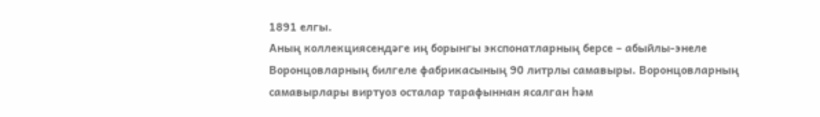1891 елгы.
Аның коллекциясендәге иң борынгы экспонатларның берсе – абыйлы-энеле Воронцовларның билгеле фабрикасының 90 литрлы самавыры. Воронцовларның самавырлары виртуоз осталар тарафыннан ясалган һәм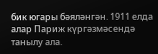бик югары бәяләнгән. 1911 елда алар Париж күргәзмәсендә танылу ала.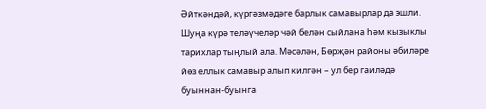Әйткәндәй, күргәзмәдәге барлык самавырлар да эшли. Шуңа күрә теләүчеләр чәй белән сыйлана һәм кызыклы тарихлар тыңлый ала. Мәсәлән, Бөрҗән районы әбиләре йөз еллык самавыр алып килгән – ул бер гаиләдә буыннан-буынга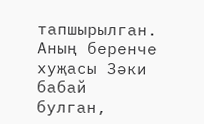тапшырылган. Аның беренче хуҗасы Зәки бабай булган,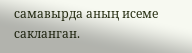самавырда аның исеме сакланган.